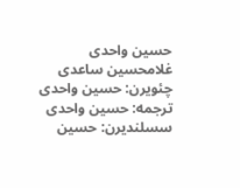حسین واحدی
غلامحسین ساعدی
چئویرن: حسین واحدی
ترجمه: حسین واحدی
سسلندیرن: حسین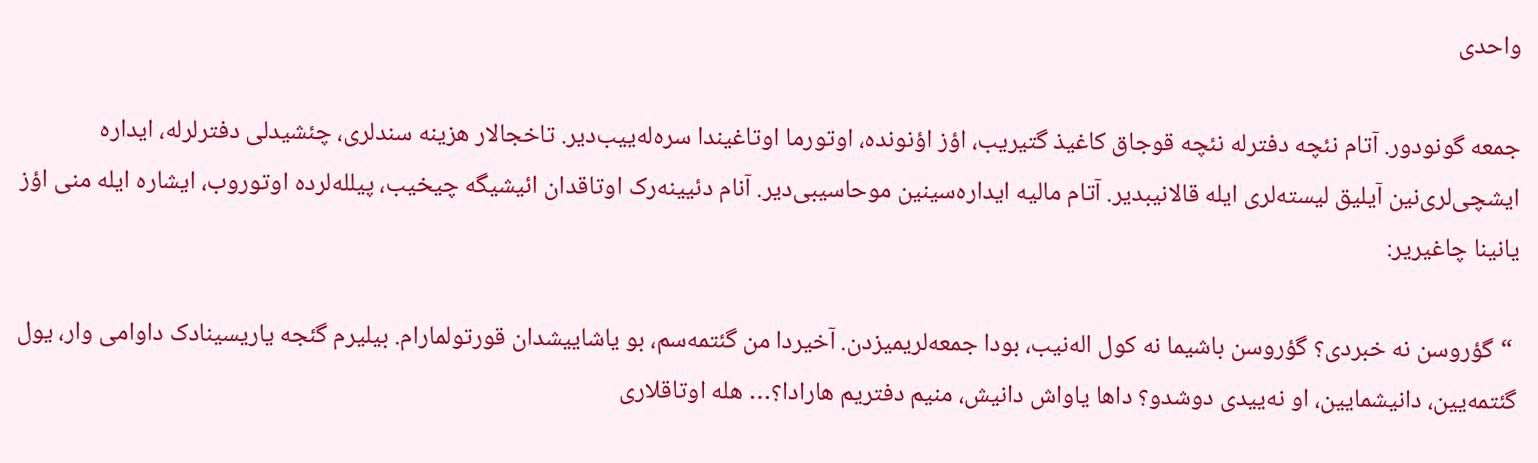واحدی

جمعه گونودور. آتام نئچه دفترله نئچه قوجاق کاغیذ گتیریب، اؤز اؤنونده، اوتورما اوتاغیندا سره‌له‌ییب‌دیر. تاخجالار هزینه سند‌لری، چئشیدلی دفترلرله، ایداره ایشچی‌لری‌نین آیلیق لیسته‌لری ایله قالانیبدیر. آتام مالیه ایداره‌سینین موحاسیبی‌دیر. آنام دئیینه‌رک اوتاقدان ائیشیگه چیخیب، پیلله‌لرده اوتوروب، ایشاره ایله منی اؤز یانینا چاغیریر:

 “گؤروسن نه خبردی؟ گؤروسن باشیما نه کول اله‌‌نیب، بودا جمعه‌لریمیزدن. آخیردا من گئتمه‌سم، بو یاشاییشدان قورتولمارام. بیلیرم گئجه یاریسینادک داوامی وار، یول گئتمه‌یین، دانیشمایین، او نه‌ییدی دوشدو؟ داها یاواش دانیش، منیم دفتریم هارادا؟… هله اوتاقلاری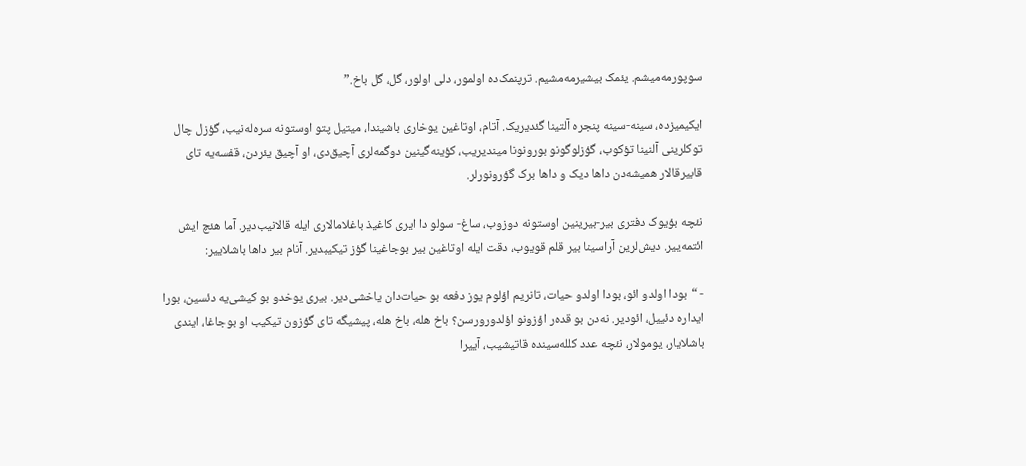سوپورمه‌میشم. یئمک بیشیرمه‌مشیم. ترپنمک‌ده اولمور، دلی اولور، گل، گل باخ.”

ایکیمیزده، سینه-سینه پنجره آلتینا گئدیریک. آتام، اوتاغین یوخاری باشیندا، میتیل پتو اوستونه سره‌له‌نیب، گؤزل چال توکلرینی آلنینا تؤکوب، گؤزلوگونو بورونونا میندیریب، کؤینه‌گینین دوگمه‌لری آچیق‌دی، او آچیق یئردن، قفسه‌یه تای قابیرقالار همیشه‌دن داها دیک و داها برک گؤرونورلر.

نئچه بؤیوک دفتری بیر-بیرینین اوستونه دوزوب، ساغ- سولو‌ دا ایری کاغیذ باغلامالاری ایله قالانیب‌دیر. آما هئچ ایش ائتمه‌ییر. دیش‌لرین آراسینا بیر قلم قویوب، دقت ایله اوتاغین بیر بوجاغینا گؤز تیکیبدیر. آنام بیر داها باشلاییر:

- “بودا اولدو ائو، بودا اولدو حیات، تانریم اؤلوم یوز دفعه بو حیات‌دان یاخشی‌دیر. بیرى یوخدو بو کیشی‌یه دئسین، بورا ایداره دئییل، ائودیر. نه‌دن بو قده‌ر اؤزونو اؤلدورورسن؟ باخ هله، باخ هله، پیشیگه تای گؤزون تیکیب او بوجاغا، ایندی باشلایار، یومولار، نئچه عدد کلله‌سینده قاتیشیب، آییرا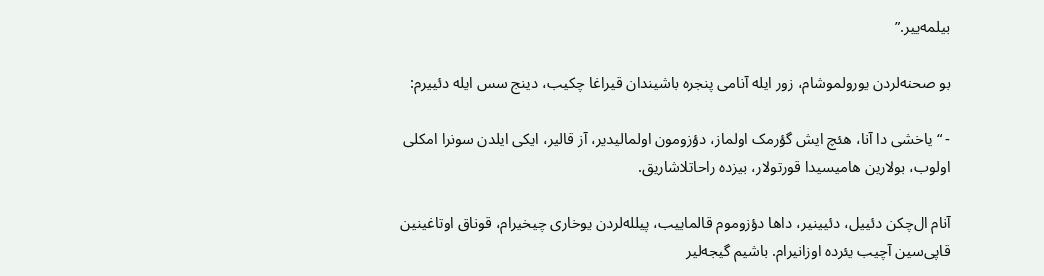بیلمه‌ییر.”

بو صحنه‌لردن یورولموشام، زور ایله آنامی پنجره باشیندان قیراغا چکیب، دینج سس ایله دئییرم:

- “یاخشی دا آنا، هئچ ایش گؤرمک اولماز، دؤزومون اولمالیدیر، آز قالیر، ایکی ایلدن سونرا امکلی اولوب، بولارین هامیسیدا قورتولار، بیزده راحاتلاشاریق.

آنام ال‌چکن دئییل، دئیینیر، داها دؤزوموم قالماییب، پیلله‌لردن یوخاری چیخیرام، قوناق اوتاغینین قاپی‌سین آچیب یئرده اوزانیرام. باشیم گیجه‌لیر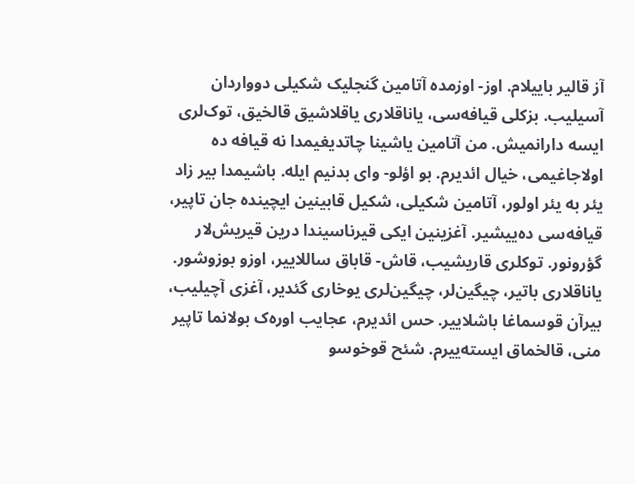آز قالیر باییلام. اوز- اوز‌مده آتامین گنجلیک شکیلی دوواردان آسیلیب. بزکلى قیافه‌سی، یاناقلاری یاقلاشیق قالخیق، توک‌لری ایسه دارانمیش. من آتامین یاشینا چاتدیغیمدا نه قیافه ده اولاجاغیمی، خیال ائدیرم. بو اؤلو- وای بدنیم ایله. باشیمدا بیر زاد یئر ‌به یئر اولور، آتامین شکیلی، شکیل قابینین ایچینده جان تاپیر، قیافه‌سی ده‌ییشیر. آغزینین ایکی قیرناسیندا درین قیریش‌لار گؤرونور. توکلری قاریشیب، قاش- قاباق ساللاییر، اوزو بوزوشور. یاناقلاری باتیر، چیگین‌لر، چیگین‌لری یوخاری گئدیر، آغزی آچیلیب، بیرآن قوسماغا باشلاییر. حس ائدیرم، عجایب اوره‌ک بولانما تاپیر منى، قالخماق ایسته‌ییرم. شئح قوخوسو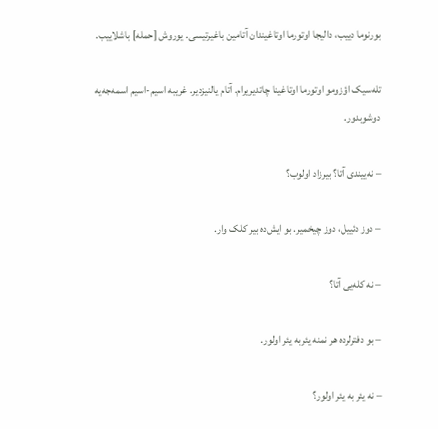بورنوما دییب، دالیجا اوتورما اوتاغیندان آتامین باغیرتیسی. یوروش [حمله] باشلاییب.

تله‌سیک اؤزومو اوتورما اوتاغینا چاتدیریرام. آتام یالنیزدیر. غریبه اسیم-اسیم اسمه‌جه‌یه دوشوبدور.

– نه‌ییندی آتا؟ بیرزاد اولوب؟

– دوز دئییل، دوز چیخمیر. بو ایش‌ده بیر کلک وار.

– نه کله‌یی آتا؟

– بو دفترلرده هر نمنه یئربه یئر اولور.

– نه یئر به یئر اولور؟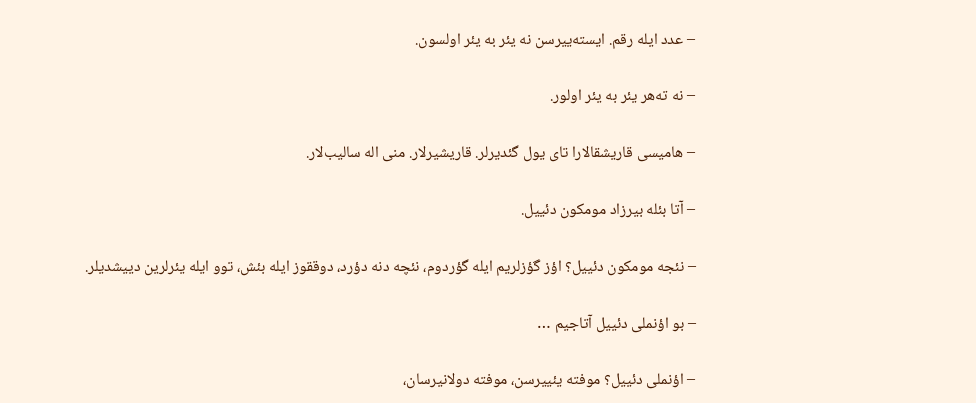– عدد ایله رقم. ایسته‌ییرسن نه یئر به یئر اولسون.

– نه ته‌هر یئر به یئر اولور.

– هامیسی قاریشقالارا تای یول گئدیرلر. قاریشیرلار. منی اله سالیب‌لار.

– آتا بئله بیرزاد مومکون دئییل.

– نئجه مومکون دئییل؟ اؤز گؤزلریم ایله گؤردوم، نئچه دنه دؤرد، دوققوز ایله بئش، توو ایله یئرلرین دییشدیلر.

– بو اؤنملی دئییل آتاجیم …

– اؤنملی دئییل؟ موفته یئییرسن، موفته دولانیرسان،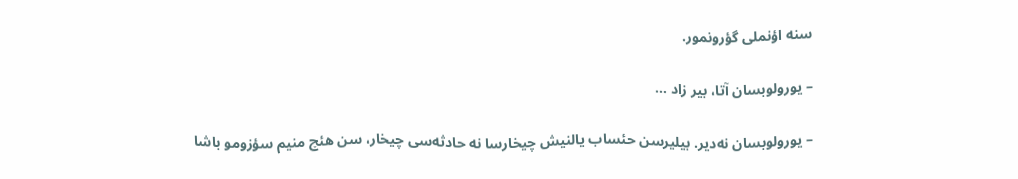سنه اؤنملی گؤرونمور.

– یورولوبسان آتا، بیر زاد …

– یورولوبسان نه‌دیر. بیلیرسن حئساب یالنیش چیخارسا نه حادثه‌سى چیخار، سن هئچ منیم سؤزومو باشا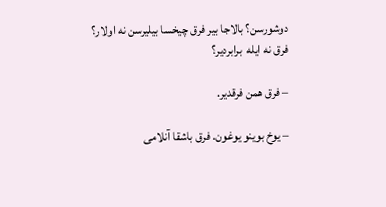دوشورسن؟ بالاجا بیر فرق چیخسا بیلیرسن نه اولار؟ فرق نه ایله  برابردیر؟

– فرق همن فرقدیر.

– یوخ بوینو یوغون. فرق باشقا آنلامی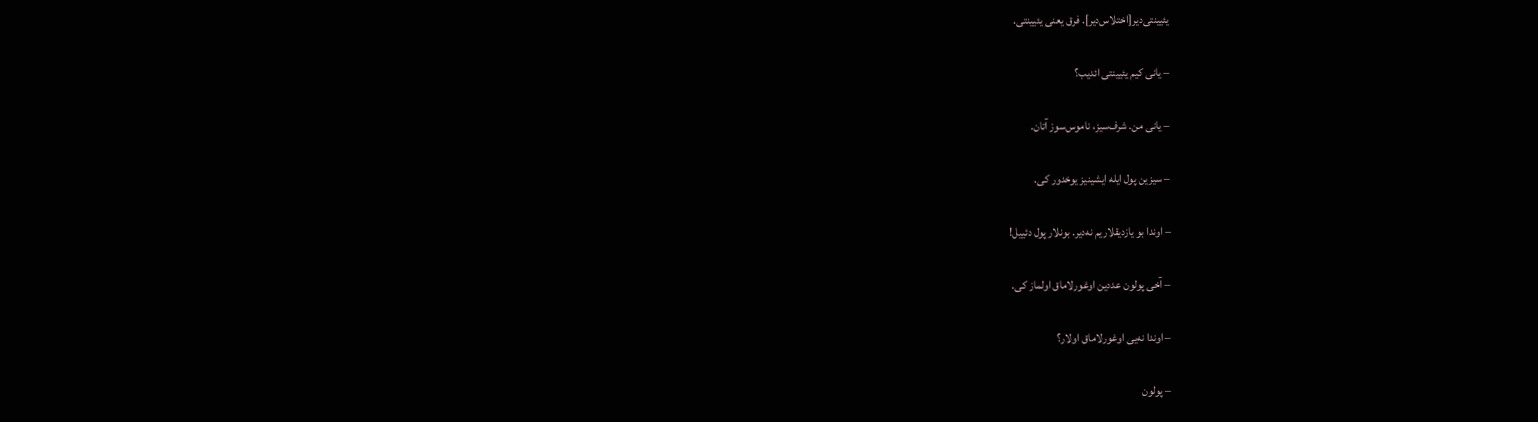یئیینتى‌دیر[اختلاس‌دیر]. فرق یعنی یئیینتى.

– یانی کیم یئیینتى ائدیب؟

– یانی من. شرف‌سیز، ناموس‌سوز آتان.

– سیزین پول ایله ایشینیز یوخدور کى.

– اوندا بو یازدیقلاریم نه‌دیر. بونلار پول دئییل!

– آخى پولون عددین اوغورلاماق اولماز کى.

– اوندا نه‌یی اوغورلاماق اولار؟

– پولون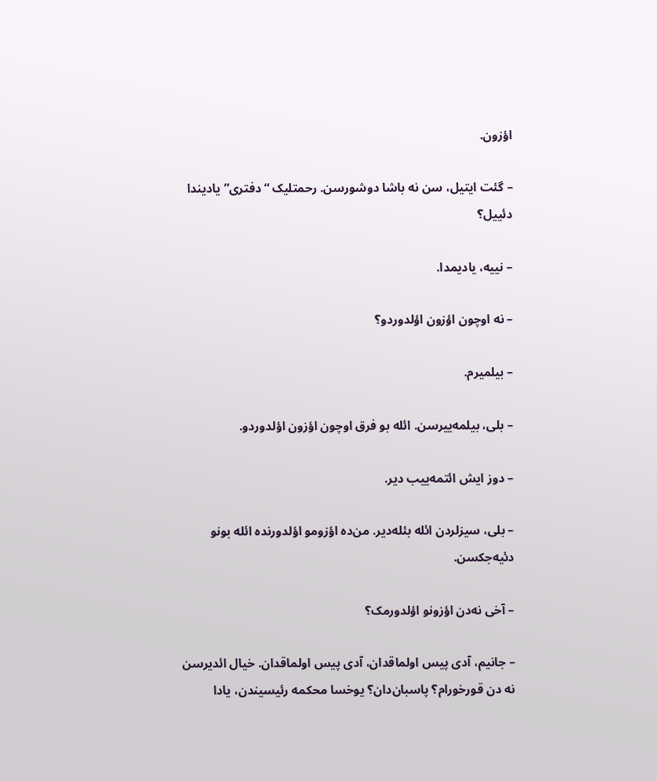اؤزون.

– گئت ایتیل، سن نه باشا دوشورسن. رحمتلیک “دفتری” یادیندا دئییل؟

– نییه، یادیمدا.

– نه اوچون اؤزون اؤلدوردو؟

– بیلمیرم.

– بلی، بیلمه‌ییرسن. ائله بو فرق اوچون اؤزون اؤلدوردو.

– دوز ایش ائتمه‌ییب دیر.

– بلی، سیزلردن ائله بئله‌دیر. من‌ده اؤزومو اؤلدورنده ائله بونو دئیه‌جکسن.

– آخى نه‌دن اؤزونو اؤلدورمک؟

– جانیم، آدی پیس اولماقدان، آدی ‌پیس اولماقدان. خیال ائدیرسن نه دن قورخورام؟ پاسبان‌دان؟ یوخسا محکمه رئیسیندن، یادا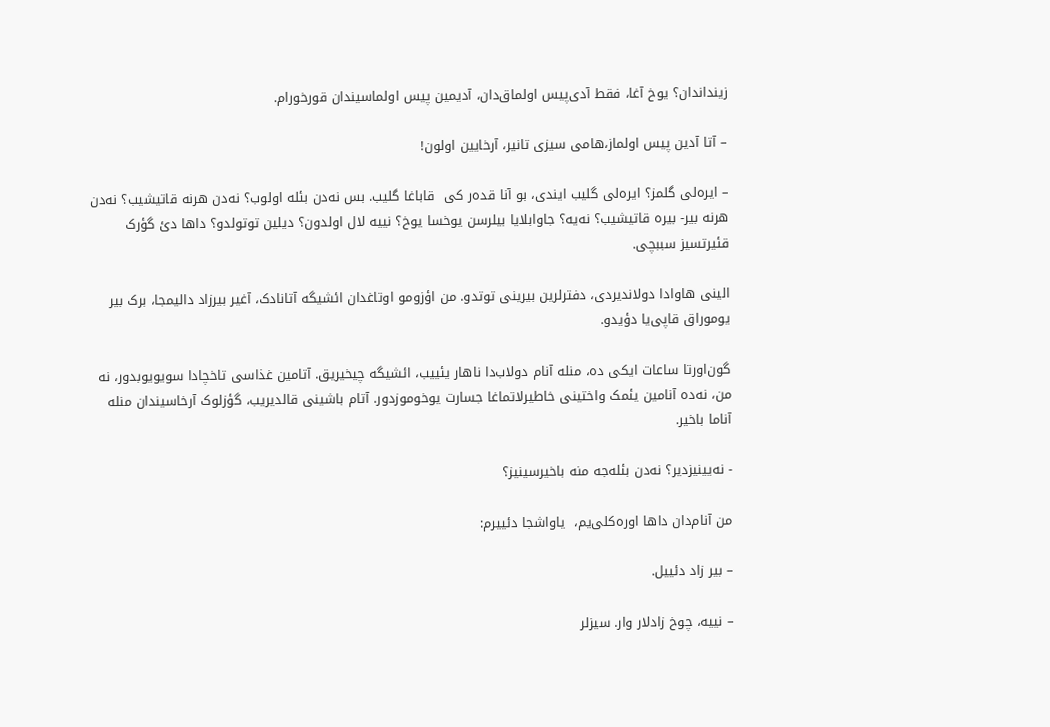زینداندان؟ یوخ آغا، فقط آدی‌پیس اولماق‌دان، آدیمین پیس اولماسیندان قورخورام.

– آتا آدین پیس اولماز،هامی سیزی تانیر، آرخایین اولون!

– ایره‌لى گلمز؟ ایره‌لى گلیب ایندی، بو آنا قده‌ر کى  قاباغا گلیب. بس نه‌دن بئله اولوب؟ نه‌دن هرنه قاتیشیب؟ نه‌دن هرنه بیر- بیره قاتیشیب؟ نه‌یه؟ جاوابلایا بیلرسن یوخسا یوخ؟ نییه لال اولدون؟ دیلین توتولدو؟ داها دئ گؤرک قئیرتسیز سببچی.

الینی هاوادا دولاندیردى، دفترلرین بیرینی توتدو. من اؤزومو اوتاغدان ائشیگه آتانادک، آغیر بیرزاد دالیمجا، برک بیر یوموراق قاپی‌یا دؤیدو.

گون‌اورتا ساعات ایکی ده، منله آنام دولاب‌دا ناهار یئییب، ائشیگه چیخیریق. آتامین غذاسى تاخچادا سویویوبدور، نه من، نه‌ده آنامین یئمک واختینی خاطیرلاتماغا جسارت یوخوموزدور. آتام باشینی قالدیریب، گؤزلوک آرخاسیندان منله آناما باخیر.

- نه‌یینیزدیر؟ نه‌دن بئله‌جه منه باخیرسینیز؟

من آنام‌دان داها اوره‌کلی‌یم،  یاواشجا دئییرم:

– بیر زاد دئییل.

– نییه، چوخ زادلار وار. سیزلر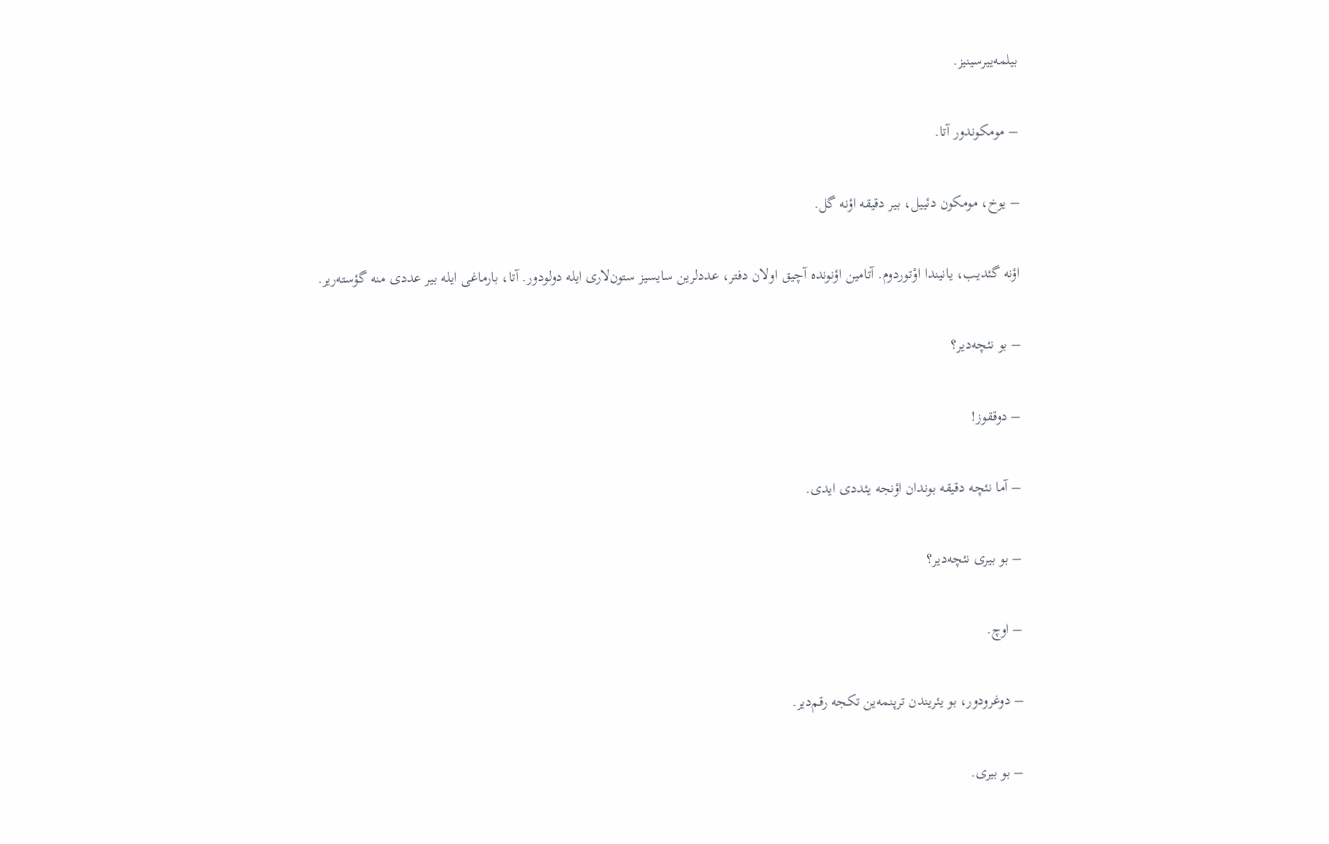بیلمه‌ییرسینیز.

– مومکوندور آتا.

– یوخ، مومکون دئییل، بیر دقیقه اؤنه گل.

اؤنه گئدیب، یانیندا اوْتوردوم. آتامین اؤنونده آچیق اولان دفتر، عددلرین سایسیز ستون‌لاری ایله دولودور. آتا، بارماغی ایله بیر عددی منه گؤسته‌ریر.

– بو نئچه‌دیر؟

– دوققوز!

– آما نئچه دقیقه بوندان اؤنجه یئددی ایدی.

– بو بیری نئچه‌دیر؟

– اوچ.

– دوغرودور، بو یئریندن ترپنمه‌ین تکجه رقم‌دیر.

– بو بیری.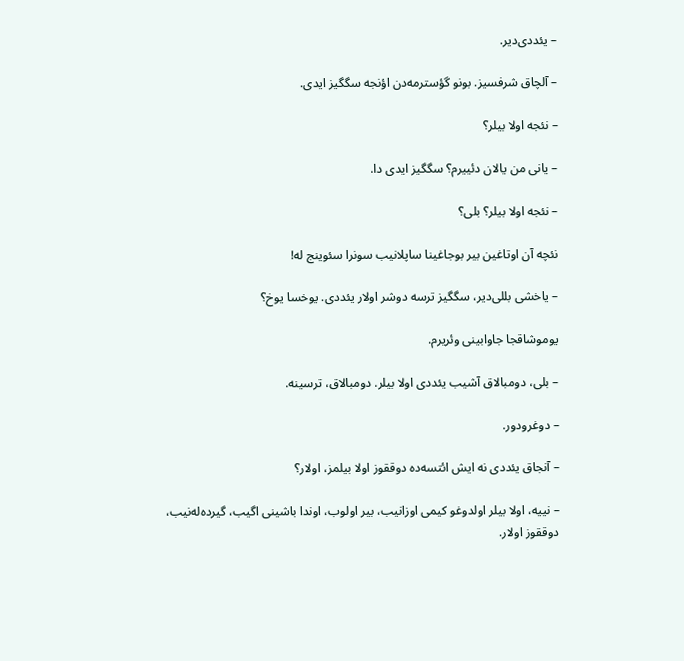– یئددی‌دیر.

– آلچاق شرفسیز. بونو گؤسترمه‌دن اؤنجه سگگیز ایدی.

– نئجه اولا بیلر؟

– یانی من یالان دئییرم؟ سگگیز ایدی دا.

– نئجه اولا بیلر؟ بلی؟

نئچه آن اوتاغین بیر بوجاغینا ساپلانیب سونرا سئوینج له!

– یاخشی بللی‌دیر، سگگیز ترسه دوشر اولار یئددی. یوخسا یوخ؟

یوموشاقجا جاوابینی وئریرم.

– بلی، دومبالاق آشیب یئددی اولا بیلر. دومبالاق، ترسینه.

– دوغرودور.

– آنجاق یئددی نه ایش ائتسه‌ده دوققوز اولا بیلمز، اولار؟

– نییه، اولا بیلر اولدوغو کیمی اوزانیب، بیر اولوب، اوندا باشینی اگیب، گیرده‌له‌نیب، دوققوز اولار.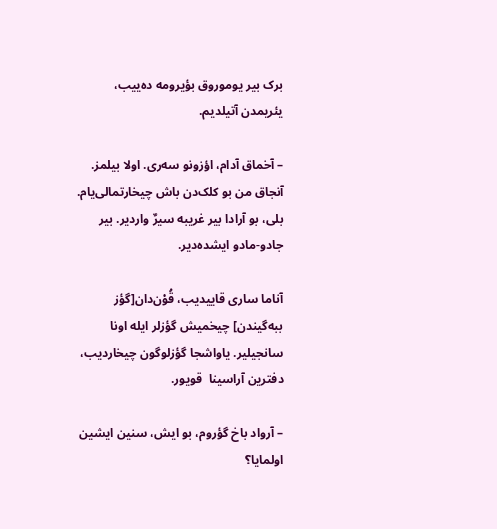برک بیر یوموروق بؤیرومه ده‌ییب، یئریمدن آتیلدیم.

– آخماق آدام، اؤزونو سه‌ری. اولا بیلمز. آنجاق من بو کلک‌دن باش چیخارتمالی‌یام. بلی، بو آرادا بیر غریبه سیرٌ واردیر. بیر جادو-مادو ایشده‌دیر.

آناما ساری قاییدیب، قُوْن‌دان[گؤز ببه‌گیندن] چیخمیش گؤزلر ایله اونا سانجیلیر. یاواشجا گؤزلوگون چیخاردیب، دفترین آراسینا  قویور.

– آرواد باخ گؤروم، بو ایش، سنین ایشین اولمایا؟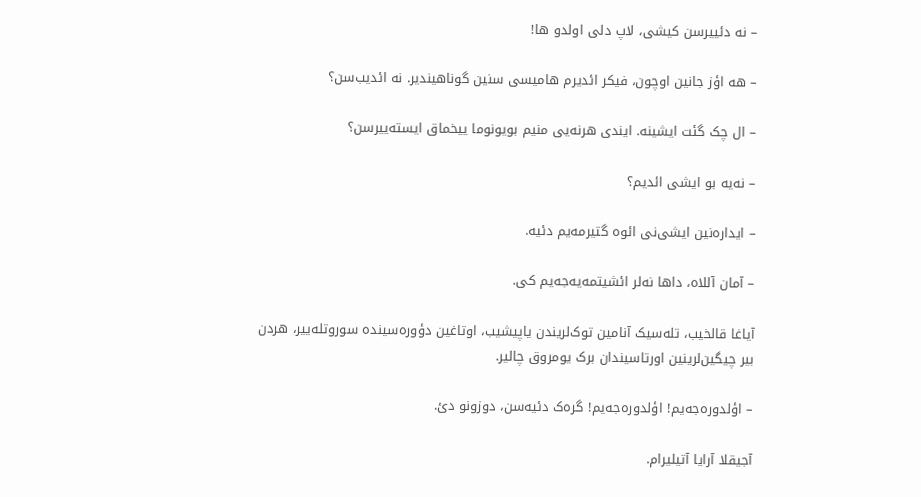– نه دئییرسن کیشی، لاپ دلی اولدو ها!

– هه اؤز جانین اوچون، فیکر ائدیرم هامیسی سنین گوناهیندیر. نه ائدیب‌سن؟

– ال چک گئت ایشینه. ایندی هرنه‌یی منیم بویونوما ییخماق ایسته‌ییرسن؟

– نه‌یه بو ایشی ائدیم؟

– ایداره‌نین ایشی‌نی ائوه گتیرمه‌یم دئیه.

– آمان آللاه، داها نه‌لر ائشیتمه‌یه‌جه‌یم کى.

آیاغا قالخیب، تله‌سیک آنامین توک‌لریندن یاپیشیب، اوتاغین دؤوره‌سینده سوروتله‌ییر، هردن‌ بیر چیگین‌لرینین اورتاسیندان برک یومروق چالیر.

– اؤلدوره‌جه‌یم! اؤلدوره‌جه‌یم! گره‌ک دئیه‌سن، دوزونو دئ.

آجیقلا آرایا آتیلیرام.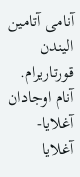آنامی آتامین الیندن قورتاریرام. آنام اوجادان آغلایا- آغلایا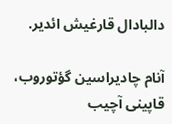دالبادال قارغیش ائدیر.

آنام چادیراسین گؤتوروب، قاپینی آچیب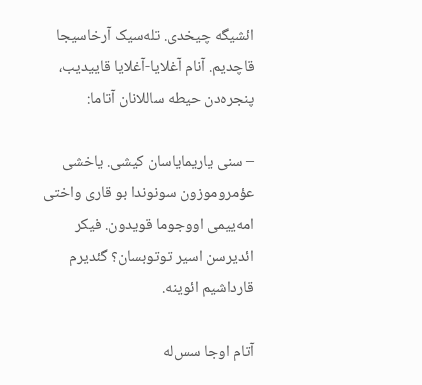ائشیگه چیخدی. تله‌سیک آرخاسیجا قاچدیم. آنام آغلایا-آغلایا قاییدیب، پنجره‌دن حیطه ساللانان آتاما:

– سنی یاریمایاسان کیشی. یاخشی عؤمروموزون سونوندا بو قاری واختی امه‌ییمی اووجوما قویدون. فیکر ائدیرسن اسیر توتوبسان؟ گئدیرم قارداشیم ائوینه.

آتام اوجا سس‌له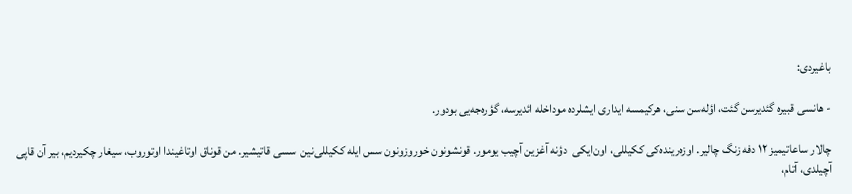باغیردى:

- هانسی قبیره گئدیرسن گئت، اؤله‌سن سنی، هرکیمسه ایداری ایشلرده موداخله ائدیرسه، گؤره‌جه‌یی بودور.

چالار ساعاتیمیز ۱۲ دفه زنگ چالیر. اوزه‌رینده‌کی ککیللی، اون‌ایکی  دؤنه آغزین آچیب یومور. قونشونون خوروزونون سس ایله ککیللی‌نین  سسی قاتیشیر. من قوناق اوتاغیندا اوتوروب، سیغار چکیردیم، بیر آن قاپی آچیلدی، آتام،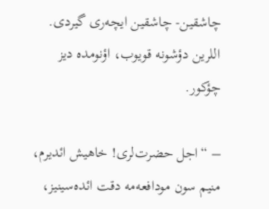چاشقین- چاشقین ایچه‌ری گیردی. اللرین دؤشونه قویوب، اؤنومده دیز چؤکور.

– “اجل حضرت‌لری! خاهیش ائدیرم، منیم سون مودافعه‌مه دقت ائده‌سینیز،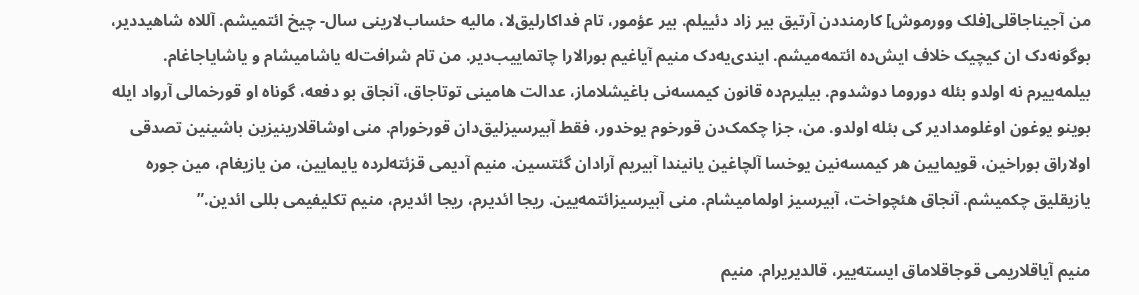من آجیناجاقلى[فلک وورموش] کارمنددن آرتیق بیر زاد دئییلم. بیر عؤمور، تام فداکارلیق‌لا، مالیه حئساب‌لارینی سال- چیخ ائتمیشم. آللاه شاهید‌دیر، بوگونه‌دک ان کیچیک خلاف ایش‌ده ائتمه‌میشم. ایندی‌یه‌دک منیم آیاغیم بورالارا چاتماییب‌دیر. من تام شرافت‌له یاشامیشام و یاشایاجاغام. بیلمه‌ییرم نه اولدو بئله دوروما دوشدوم. بیلیرم‌ده قانون کیمسه‌نی باغیشلاماز، عدالت هامینی توتاجاق، آنجاق بو دفعه، گوناه او قورخمالی آرواد ایله بوینو یوغون اوغلومدادیر کى بئله اولدو. من، جزا چکمک‌دن قورخوم یوخدور، فقط آبیرسیزلیق‌دان قورخورام. منی اوشاقلارینیزین باشینین تصدقی اولاراق بوراخین، قویمایین هر کیمسه‌نین یوخسا آلچاغین یانیندا آبیریم آرادان گئتسین. منیم آدیمی قزئته‌لرده یایمایین، من یازیغام، مین جوره یازیقلیق چکمیشم. آنجاق هئچواخت، آبیرسیز اولمامیشام. منی آبیرسیزائتمه‌یین. ریجا ائدیرم، ریجا ائدیرم، منیم تکلیفیمى بللی ائدین.”

منیم آیاقلاریمی قوجاقلاماق ایسته‌ییر، قالدیریرام. منیم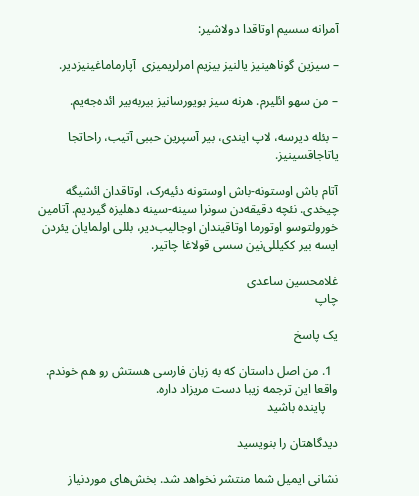آمرانه سسیم اوتاقدا دولاشیر:

– سیزین گوناهینیز یالنیز بیزیم امرلریمیزی  آپارماماغینیزدیر.

– من سهو ائلیرم. هرنه سیز بویورسانیز بیربه‌بیر ائده‌جه‌یم.

– بئله دیرسه، لاپ ایندی، بیر آسپرین حببی آتیب، راحاتجا یاتاجاقسینیز.

آتام باش اوستونه-باش اوستونه دئیه‌رک، اوتاقدان ائشیگه چیخدی. نئچه دقیقه‌دن سونرا سینه-سینه دهلیزه گیردیم. آتامین خورولتوسو اوتورما اوتاقیندان اوجالیب‌دیر، بللی اولمایان یئردن ایسه بیر ککیللی‌نین سسی قولاغا چاتیر.

غلامحسین ساعدی
چاپ

یک پاسخ

  1. من اصل داستان که به زبان فارسی هستش رو هم خوندم. واقعا این ترجمه زیبا دست مریزاد داره.
    پاینده باشید

دیدگاهتان را بنویسید

نشانی ایمیل شما منتشر نخواهد شد. بخش‌های موردنیاز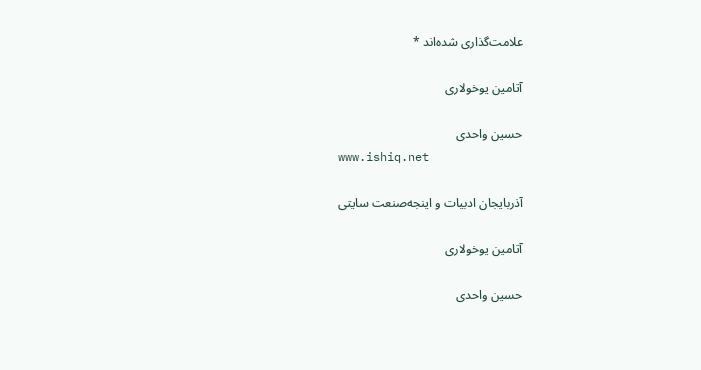علامت‌گذاری شده‌اند *

آتامین یوخولاری

حسین واحدی
www.ishiq.net

آذربایجان ادبیات و اینجه‌صنعت سایتی

آتامین یوخولاری

حسین واحدی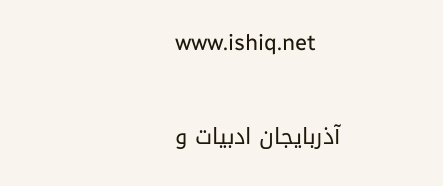www.ishiq.net

آذربایجان ادبیات و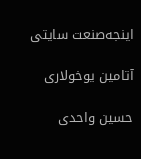اینجه‌صنعت سایتی

آتامین یوخولاری

حسین واحدی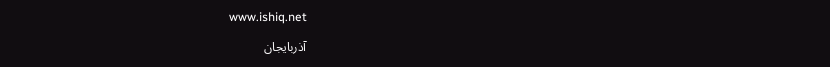www.ishiq.net

آذربایجان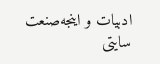ادبیات و اینجه‌صنعت سایتی